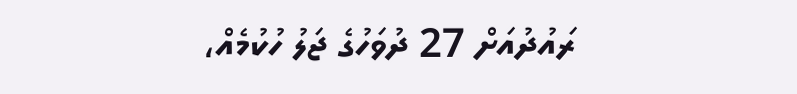ރައުދުއަށް 27 ދުވަހުގެ ޖަލު ހުކުމެއް،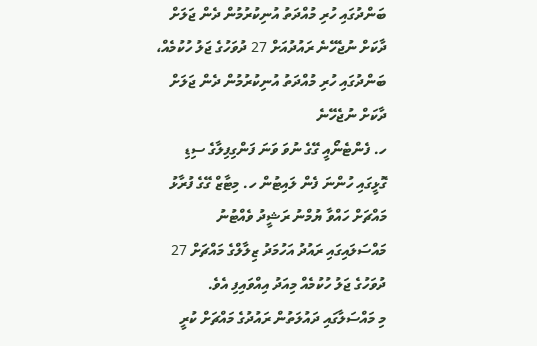ބަންދުގައި ހުރި މުއްދަތު އުނިކުރުމުން ދެން ޖަލަށް ދާކަށް ނުޖެހޭނެ ރައުދުއަށް 27 ދުވަހުގެ ޖަލު ހުކުމެއް، ބަންދުގައި ހުރި މުއްދަތު އުނިކުރުމުން ދެން ޖަލަށް ދާކަށް ނުޖެހޭނެ
ހ. ފެންޓެނޯއީ ގޭގެ ނުވަ ވަނަ ފަންގިފިލާގެ ސިޑި ގޮޅީގައި ހުންނަ ފެން ލައިޓުން ހ. މިޓާޒް ގޭގެ ފުރާޅު މައްޗަށް ހައްވާ ޔުމްނު ރަޝީދު ވެއްޓުނު މައްސަލައިގައި ރައުދު އަހުމަދު ޒިލާލްގެ މައްޗަށް 27 ދުވަހުގެ ޖަލު ހުކުމެއް މިއަދު އިއްވައިފި އެވެ.
މި މައްސަލާގައި ދައުލަތުން ރައުދުގެ މައްޗަށް ކުރީ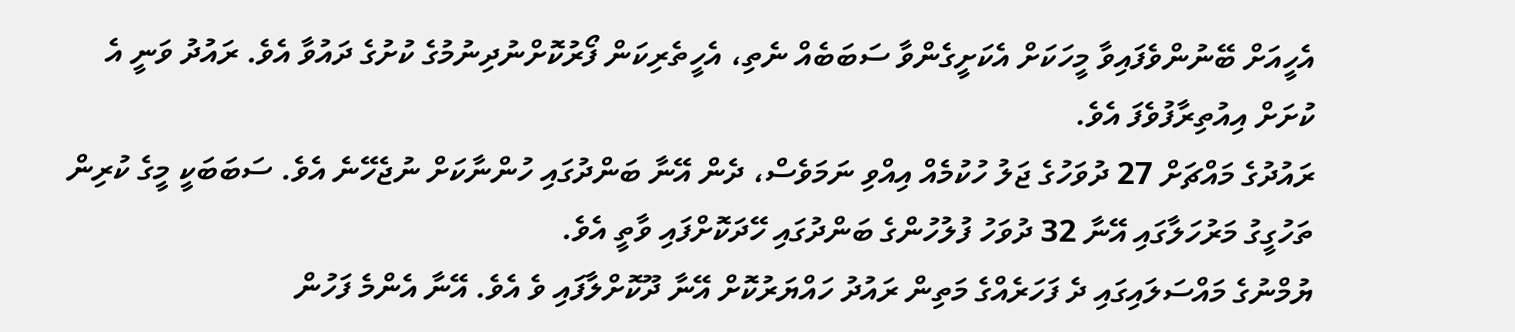އެހީއަށް ބޭނުންވެފައިވާ މީހަކަށް އެކަށީގެންވާ ސަބަބެއް ނެތި، އެހީތެރިކަން ފޯރުކޮށްނުދިނުމުގެ ކުށުގެ ދައުވާ އެވެ. ރައުދު ވަނީ އެ ކުށަށް އިއުތިރާފުވެފަ އެވެ.
ރައުދުގެ މައްޗަށް 27 ދުވަހުގެ ޖަލު ހުކުމެއް އިއްވި ނަމަވެސް، ދެން އޭނާ ބަންދުގައި ހުންނާކަށް ނުޖެހޭނެ އެވެ. ސަބަބަކީ މީގެ ކުރިން ތަހުގީގު މަރުހަލާގައި އޭނާ 32 ދުވަހު ފުލުހުންގެ ބަންދުގައި ހޭދަކޮށްފައި ވާތީ އެވެ.
ޔުމްނުގެ މައްސަލައިގައި ދެ ފަހަރެއްގެ މަތިން ރައުދު ހައްޔަރުކޮށް އޭނާ ދޫކޮށްލާފައި ވެ އެވެ. އޭނާ އެންމެ ފަހުން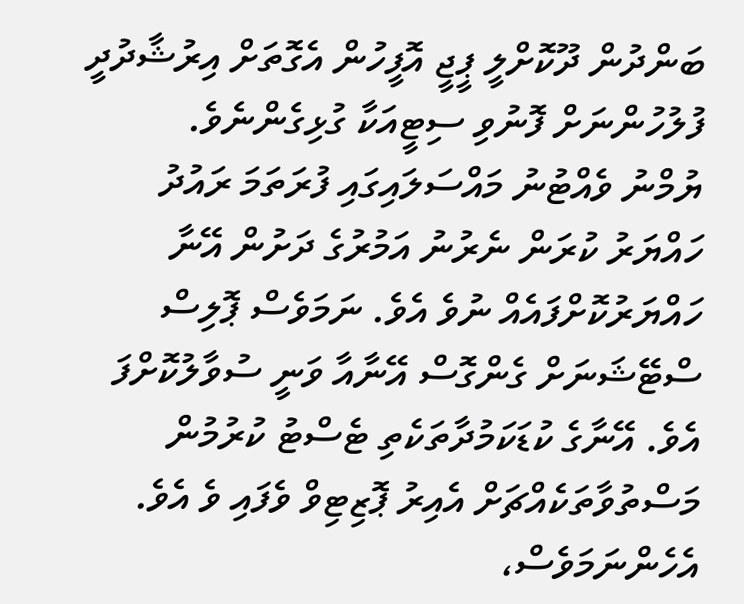ބަންދުން ދޫކޮށްލީ ޕީޖީ އޮފީހުން އެގޮތަށް އިރުޝާދުދީ ފުލުހުންނަށް ފޮނުވި ސިޓީއަކާ ގުޅިގެންނެވެ.
ޔުމްނު ވެއްޓުނު މައްސަލައިގައި ފުރަތަމަ ރައުދު ހައްޔަރު ކުރަން ނެރުނު އަމުރުގެ ދަށުން އޭނާ ހައްޔަރުކޮށްފައެއް ނުވެ އެވެ. ނަމަވެސް ޕޮލިސް ސްޓޭޝަނަށް ގެންގޮސް އޭނާއާ ވަނީ ސުވާލުކޮށްފަ އެވެ. އޭނާގެ ކުޑަކަމުދާތަކެތި ޓެސްޓު ކުރުމުން މަސްތުވާތަކެއްޗަށް އެއިރު ޕޮޒިޓިވް ވެފައި ވެ އެވެ.
އެހެންނަމަވެސް،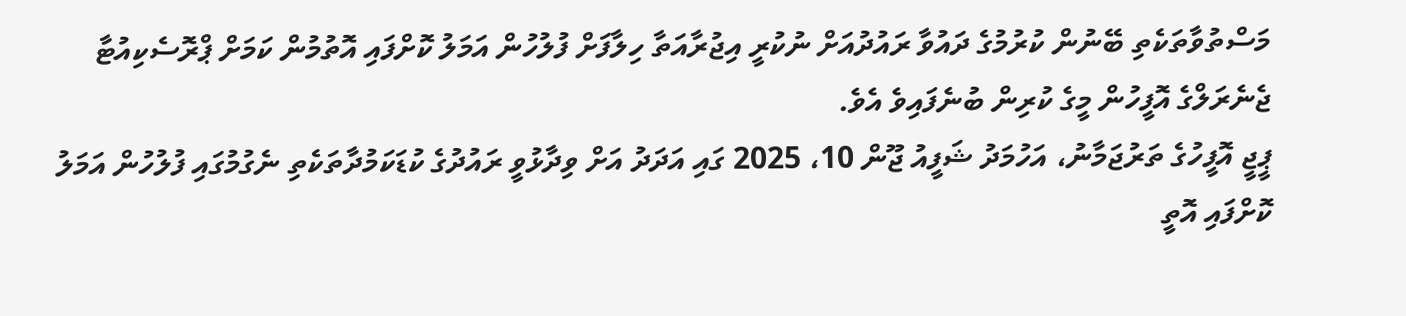މަސްތުވާތަކެތި ބޭނުން ކުރުމުގެ ދައުވާ ރައުދުއަށް ނުކުރީ އިޖުރާއަތާ ހިލާފަށް ފުލުހުން އަމަލު ކޮށްފައި އޮތުމުން ކަމަށް ޕްރޮސެކިއުޓާ ޖެނެރަލްގެ އޮފީހުން މީގެ ކުރިން ބުނެފައިވެ އެވެ.
ޕީޖީ އޮފީހުގެ ތަރުޖަމާނު، އަހުމަދު ޝަފީއު ޖޫން 10، 2025 ގައި އަދަދު އަށް ވިދާޅުވީ ރައުދުގެ ކުޑަކަމުދާތަކެތި ނެގުމުގައި ފުލުހުން އަމަލު ކޮށްފައި އޮތީ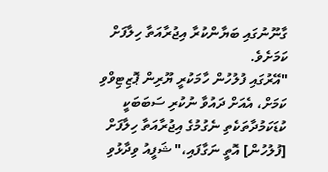ގާނޫނުގައި ބަޔާންކުރާ އިޖުރާއަތާ ހިލާފަށް ކަމަށެވެ.
"އޭރުގައި ފުލުހުން ހާމަކުރީ ޔޫރިން ޕޮޒިޓިވްވި ކަމަށް، އެއަށް ދައުވާ ނުކުރި ސަބަބަކީ ކުޑަކަމުދާތަކެތި ނެގުމުގެ އިޖުރާއަތާ ހިލާފަށް [ފުލުހުން] އޮތީ ނަގާފައި،" ޝަފީއު ވިދާޅުވި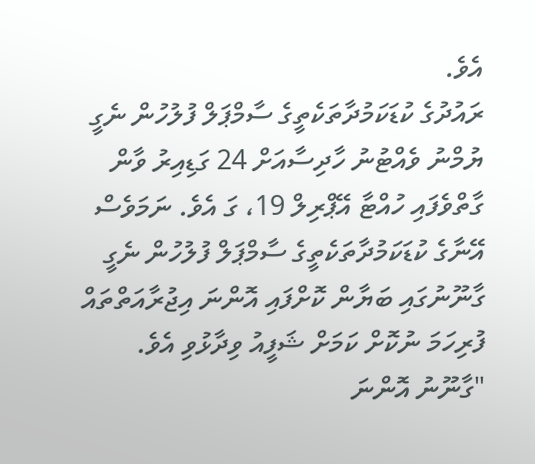އެވެ.
ރައުދުގެ ކުޑަކަމުދާތަކެތީގެ ސާމްޕަލް ފުލުހުން ނެގީ ޔުމްނު ވެއްޓުނު ހާދިސާއަށް 24 ގަޑިއިރު ވާން ގާތްވެފައި ހުއްޓާ އޭޕްރިލް 19، ގަ އެވެ. ނަމަވެސް އޭނާގެ ކުޑަކަމުދާތަކެތީގެ ސާމްޕަލް ފުލުހުން ނެގީ ގާނޫނުގައި ބަޔާން ކޮށްފައި އޮންނަ އިޖުރާއަތްތައް ފުރިހަމަ ނުކޮށް ކަމަށް ޝަފީއު ވިދާޅުވި އެވެ.
"ގާނޫނު އޮންނަ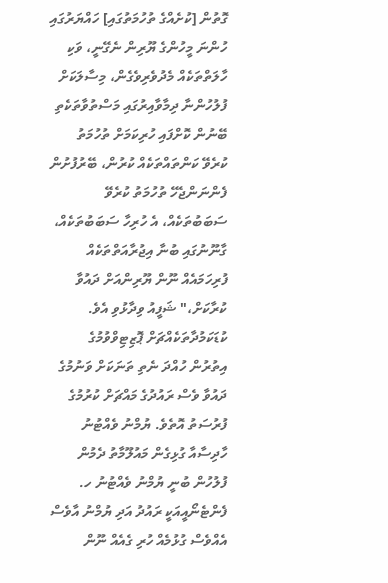ގޮތުން [ކުށެއްގެ ތުހުމަތުގައި] ހައްޔަރުގައި ހުންނަ މީހުންގެ ޔޫރިން ނެގޭނީ، ވަކި ހާލަތްތަކެއް މެދުވެރިވެގެން، މިސާލަކަށް ފުލުހުންނާ ދިމާވާއިރުގައި މަސްތުވާތަކެތި ބޭނުން ކޮށްފައި ހުރިކަމަށް ތުހުމަތު ކުރެވޭ ކަންތައްތަކެއް ކުރުން، ބޭރުފުށުން ފެންނަންޖެހޭ ތުހުމަތު ކުރެވޭ ސަބަބުތަކެއް، އެ ހުރިހާ ސަބަބުތަކެއް، ގާނޫނުގައި ބުނާ އިޖުރާއަތްތަކެއް ފުރިހަމައެއް ނޫން ޔޫރިންއަށް ދައުވާ ކުރާކަށް،" ޝަފީއު ވިދާޅުވި އެވެ.
ކުޑަކަމުދާތަކެއްޗަށް ޕޮޒިޓިވްވުމުގެ އިތުރުން ހުއްދަ ނެތި ތަނަކަށް ވަނުމުގެ ދައުވާ ވެސް ރައުދުގެ މައްޗަށް ކުރުމުގެ ފުރުސަތު އޮތެވެ. ޔުމްނު ވެއްޓުނު ހާދިސާއާ ގުޅިގެން މައުލޫމާތު ދެމުން ފުލުހުން ބުނީ ޔުމްނު ވެއްޓުނު ހ. ފެންޓެނޯއީއަކީ ރައުދު އަދި ޔުމްނު އާވެސް އެއްވެސް ގުޅުމެއް ހުރި ގެއެއް ނޫން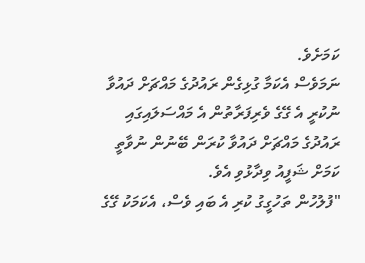ކަމަށެވެ.
ނަމަވެސް އެކަމާ ގުޅިގެން ރައުދުގެ މައްޗަށް ދައުވާ ނުކުރީ އެ ގޭގެ ވެރިފަރާތުން އެ މައްސަލައިގައި ރައުދުގެ މައްޗަށް ދައުވާ ކުރަން ބޭނުން ނުވާތީ ކަމަށް ޝަފީއު ވިދާޅުވި އެވެ.
"ފުލުހުން ތަހުގީގު ކުރި އެ ބައި ވެސް، އެކަމަކު ގޭގެ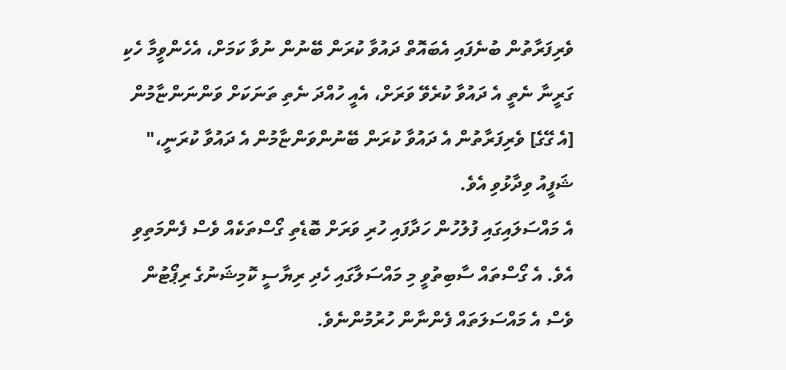ވެރިފަރާތުން ބުނެފައި އެބައޮތް ދައުވާ ކުރަން ބޭނުން ނުވާ ކަމަށް، އެހެންވީމާ ހެކި ގަރީނާ ނެތީ އެ ދައުވާ ކުރެވޭ ވަރަށް، އެއީ ހުއްދަ ނެތި ތަނަކަށް ވަންނަންޏާމުން [އެ ގޭގެ] ވެރިފަރާތުން އެ ދައުވާ ކުރަން ބޭނުންވަންޏާމުން އެ ދައުވާ ކުރަނީ،" ޝަފީއު ވިދާޅުވި އެވެ.
އެ މައްސަލައިގައި ފުލުހުން ހަދާފައި ހުރި ވަރަށް ބޮޑެތި ގޯސްތަކެއް ވެސް ފެންމަތިވި އެވެ. އެ ގޯސްތައް ސާބިތުވީ މި މައްސަލާގައި ހެދި ރިޔާސީ ކޮމިޝަނުގެ ރިޕޯޓުން ވެސް އެ މައްސަލަތައް ފެންނާން ހުރުމުންނެވެ.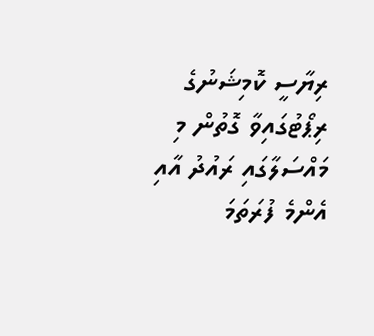ރިޔާސީ ކޮމިޝަނުގެ ރިޕޯޓުގައިވާ ގޮތުން މި މައްސަލާގައި ރައުދު އާއި އެންމެ ފުރަތަމަ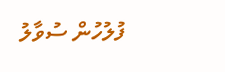ފުލުހުން ސުވާލު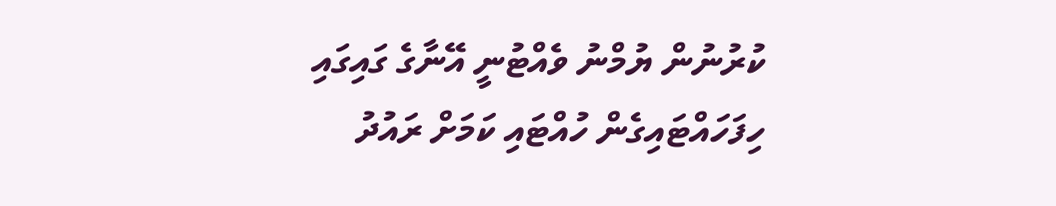ކުރުނުން ޔުމްނު ވެއްޓުނީ އޭނާގެ ގައިގައި ހިފަހައްޓައިގެން ހުއްޓައި ކަމަށް ރައުދު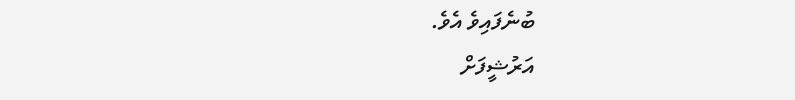ބުނެފައިވެ އެވެ.
އަރުޝީފަށް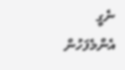ނެގީ
އެންމެފަހުން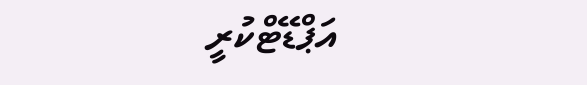އަޕްޑޭޓްކުރީ